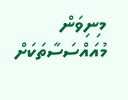މިނިވަން މުއައްސަސާތަކަށް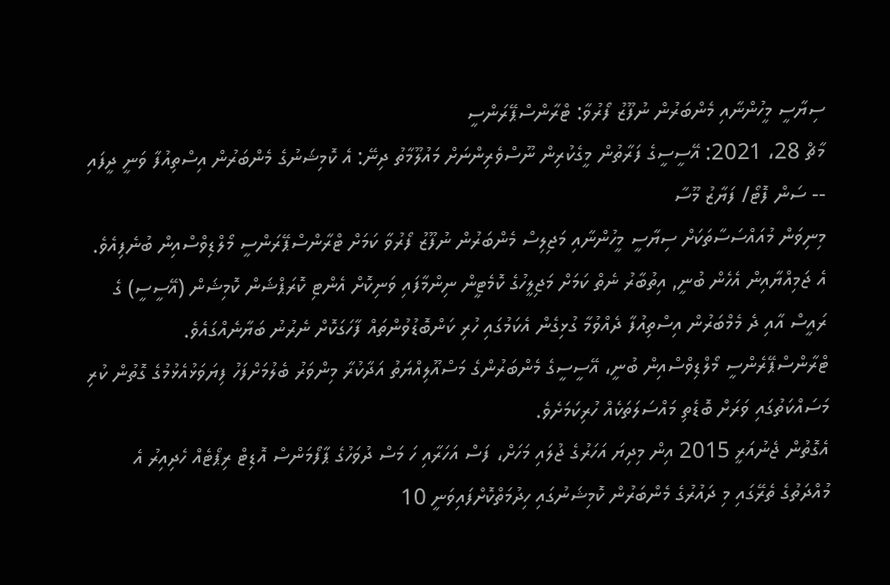ސިޔާސީ މީހުންނާއި މެންބަރުން ނުފޫޒު ފޯރުވާ: ޓްރާންސްޕޭރަންސީ
މާޗް 28، 2021: އޭސީސީގެ ފަރާތުން މީގެކުރިން ނޫސްވެރިންނަށް މައުލޫމާތު ދިނޭ: އެ ކޮމިޝަނުގެ މެންބަރުން އިސްތިއުފާ ވަނީ ދީފައި -- ސަން ފޮޓޯ/ ފަޔާޒު މޫސާ
މިނިވަން މުއައްސަސާތަކަށް ސިޔާސީ މީހުންނާއި މަޖިލިސް މެންބަރުން ނުފޫޒު ފޯރުވާ ކަމަށް ޓްރާންސްޕޭރަންސީ މޯލްޑިވްސްއިން ބުނެފިއެވެ.
އެ ޖަމިއްޔާއިން އެހެން ބުނީ, އިތުބާރު ނެތް ކަމަށް މަޖިލީހުގެ ކޮމެޓީން ނިންމާފައި ވަނިކޮށް އެންޓި ކޮރަޕްޝަން ކޮމިޝަން (އޭސީސީ) ގެ ރައީސް އާއި ދެ މެމްބަރުން އިސްތިއުފާ ދެއްވުމާ ގުޅިގެން އެކަމުގައި ހުރި ކަންބޮޑުވުންތައް ފާހަގަކޮށް ނެރުނު ބަޔާނެއްގައެވެ.
ޓްރާންސްޕޭރެންސީ މޯލްޑިވްސްއިން ބުނީ، އޭސީސީގެ މެންބަރުންގެ މަސްއޫލިއްޔަތު އަދާކުރާ މިންވަރު ބެލުމަށްފަހު ފިޔަވަޅުއެޅުމުގެ ގޮތުން ކުރި މަސައްކަތުގައި ވަރަށް ބޮޑެތި މައްސަލަތަކެއް ހުރިކަމަށެވެ.
އެގޮތުން ޖެނުއަރީ 2015 އިން މިދިޔަ އަހަރުގެ ޖުލައި މަހަށް، ފަސް އަހަރާއި ހަ މަސް ދުވަހުގެ ޕާފޯމަންސް އޮޑިޓް ރިޕޯޓެއް ހެދިއިރު އެ މުއްދަތުގެ ތެރޭގައި މި ދައުރުގެ މެންބަރުން ކޮމިޝަނުގައި ހިދުމަތްކޮށްފައިވަނީ 10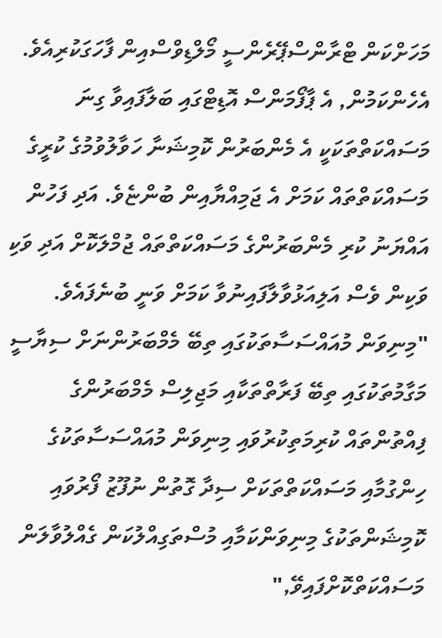މަހަށްކަން ޓްރާންސްޕޭރެންސީ މޯލްޑިވްސްއިން ފާހަގަކުރިއެވެ.
އެހެންކަމުން, އެ ޕާފޯމަންސް އޮޑިޓްގައި ބަލާފައިވާ ގިނަ މަސައްކަތްތަކަކީ އެ މެންބަރުން ކޮމިޝަނާ ހަވާލުވުމުގެ ކުރީގެ މަސައްކަތްތައް ކަމަށް އެ ޖަމިއްޔާއިން ބުންޏެވެ. އަދި ފަހުން އައްޔަނު ކުރި މެންބަރުންގެ މަސައްކަތްތައް ޖުމްލަކޮށް އަދި ވަކި ވަކިން ވެސް އަލިއަޅުވާލާފައިނުވާ ކަމަށް ވަނީ ބުނެފައެވެ.
"މިނިވަން މުއައްސަސާތަކުގައި ތިބޭ މެމްބަރުންނަށް ސިޔާސީ މަގާމުތަކުގައި ތިބޭ ފަރާތްތަކާއި މަޖިލިސް މެމްބަރުންގެ ފިއްތުންތައް ކުރިމަތިކުރުވައި މިނިވަން މުއައްސަސާތަކުގެ ހިންގުމާއި މަސައްކަތްތަކަށް ސިދާ ގޮތުން ނުފޫޒު ފޯރުވައި ކޮމިޝަންތަކުގެ މިނިވަންކަމާއި މުސްތަގިއްލުކަން ގެއްލުވާލަން މަސައްކަތްކޮށްފައިވޭ,"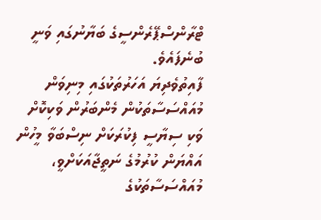ޓްރާންސްޕޭރެންސީގެ ބަޔާނުގައި ވަނީ ބުނެފައެވެ.
ފާއިތުވެދިޔަ އަހަރުތަކުގައި މިނިވަން މުއައްސަސާތަކުން މެންބަރުން ވަކިކޮށް ވަކި ސިޔާސީ ފިކުރަކަށް ނިސްބަވާ މީހުން އައްޔަން ކުރުމުގެ ނަތީޖާއަކަށްވީ، މުއައްސަސާތަކުގެ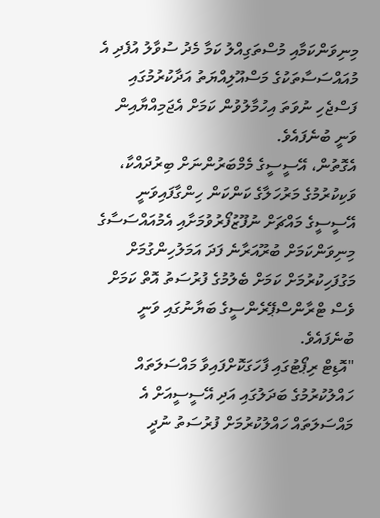މިނިވަންކަމާއި މުސްތަގިއްލު ކަމާ މެދު ސުވާލު އުފެދި އެ މުއައްސަސާތަކުގެ މަސްއޫލިއްޔަތު އަދާކުރުމުގައި ފަސްޖެހި ނުވަތަ އިހުމާލުވުން ކަމަށް އެޖަމިއްޔާއިން ވަނީ ބުނެފައެވެ.
އެގޮތުން، އޭސީސީގެ މެމްބަރުންނަށް ބިރުދައްކާ، ވަކިކުރުމުގެ މަރުހަލާގެ ކަންކަން ހިންގާފައިވަނީ އޭސީސީގެ މައްޗަށް ނުފޫޒުފޯރުވުމަށާއި އެމުއައްސަސާގެ މިނިވަންކަމަށް ބުރޫއަރާނެ ފަދަ އަމަލުހިންގުމަށް މަގުފަހިކުރުމަށް ކަމަށް ބެލުމުގެ ފުރުސަތު އޮތް ކަމަށް ވެސް ޓްރާންސްޕޭރެންސީގެ ބަޔާނުގައި ވަނީ ބުނެފައެވެ.
"އޮޑިޓް ރިޕޯޓުގައި ފާހަގަކޮށްފައިވާ މައްސަލަތައް ހައްލުކުރުމުގެ ބަދަލުގައި އަދި އޭސީސީއަށް އެ މައްސަލަތައް ހައްލުކުރުމަށް ފުރުސަތު ނުދީ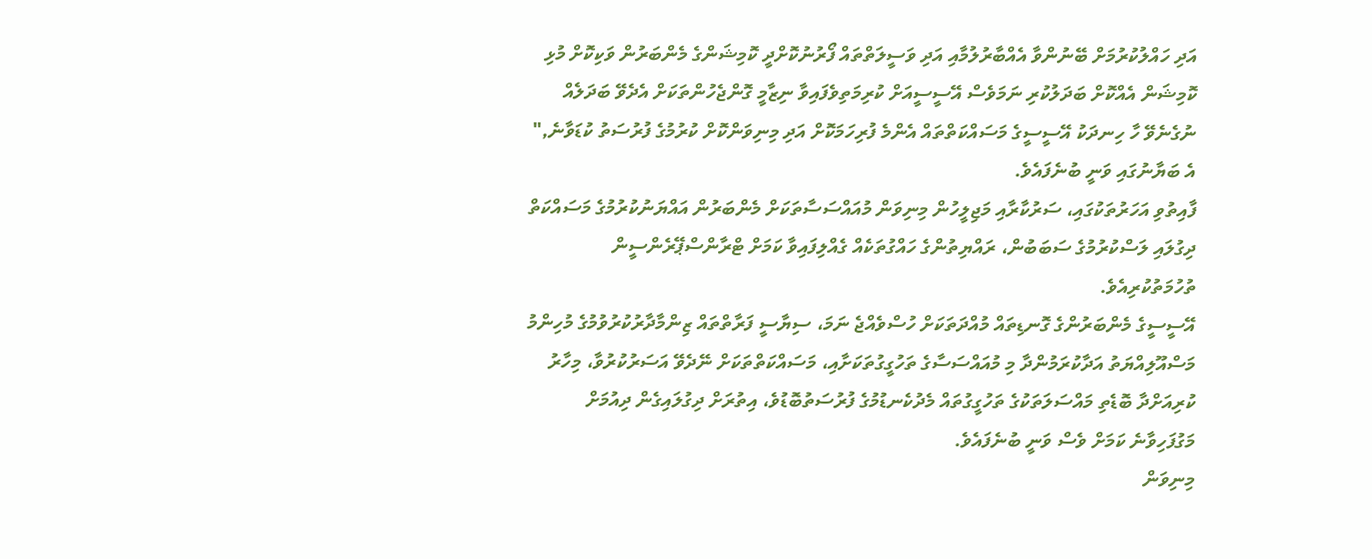އަދި ހައްލުކުރުމަށް ބޭނުންވާ އެއްބާރުލުމާއި އަދި ވަސީލަތްތައް ފޯރުނުކޮށްދީ ކޮމިޝަންގެ މެންބަރުން ވަކިކޮށް މުޅި ކޮމިޝަން އެއްކޮށް ބަދަލުކުރި ނަމަވެސް އޭސީސީއަށް ކުރިމަތިވެފައިވާ ނިޒާމީ ގޮންޖެހުންތަކަށް އެދެވޭ ބަދަލެއް ނުގެނެވޭ ހާ ހިނދަކު އޭސީސީގެ މަސައްކަތްތައް އެންމެ ފުރިހަމަކޮށް އަދި މިނިވަންކޮށް ކުރުމުގެ ފުރުސަތު ކުޑަވާނެ," އެ ބަޔާނުގައި ވަނީ ބުނެފައެވެ.
ފާއިތުވި އަހަރުތަކުގައި، ސަރުކާރާއި މަޖިލީހުން މިނިވަން މުއައްސަސާތަކަށް މެންބަރުން އައްޔަނުކުރުމުގެ މަސައްކަތް ދިގުލައި ލަސްކުރުމުގެ ސަބަބުން، ރައްޔިތުންގެ ހައްގުތަކެއް ގެއްލިފައިވާ ކަމަށް ޓްރާންސްޕޭރެންސީން ތުހުމަތުކުރިއެވެ.
އޭސީސީގެ މެންބަރުންގެ ގޮނޑިތައް މުއްދަތަކަށް ހުސްވެއްޖެ ނަމަ، ސިޔާސީ ފަރާތްތައް ޒިންމާދާރުކުރުވުމުގެ މުހިންމު މަސްއޫލިއްޔަތު އަދާކުރަމުންދާ މި މުއައްސަސާގެ ތަހުގީގުތަކަށާއި، މަސައްކަތްތަކަށް ނޭދެވޭ އަސަރުކުރުވާ، މިހާރު ކުރިއަށްދާ ބޮޑެތި މައްސަލަތަކުގެ ތަހުގީގުތައް މެދުކެނޑުމުގެ ފުރުސަތުބޮޑުވެ، އިތުރަށް ދިގުލައިގެން ދިއުމަށް މަގުފަހިވާނެ ކަމަށް ވެސް ވަނީ ބުނެފައެވެ.
މިނިވަން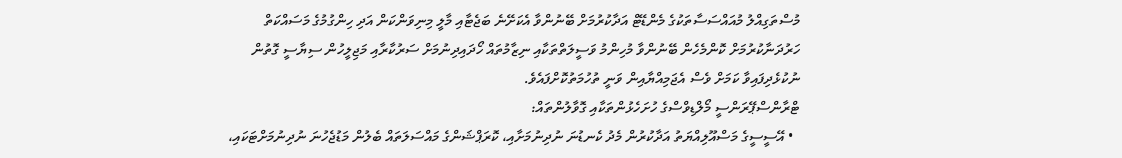މުސްތަގިއްލު މުއައްސަސާތަކުގެ މެންޑޭޓް އަދާކުރުމަށް ބޭނުންވާ އެކަށޭނެ ބަޖެޓާއި މާލީ މިނިވަންކަން އަދި ހިންގުމުގެ މަސައްކަތް ހަރުދަނާކުރުމަށް ކޮންމެހެން ބޭނުންވާ މުހިންމު ވަސީލަތްތަކާއި ނިޒާމުތައް ހޯދައިދިނުމަށް ސަރުކާރާއި މަޖިލީހުން ސިޔާސީ ގޮތުން ނުކުޅެދިފައިވާ ކަމަށް ވެސް އެޖަމިއްޔާއިން ވަނީ ތުހުމަތުކޮށްފައެވެ.
ޓްރާންސްޕޭރަންސީ މޯލްޑިވްސްގެ ހުށަހެޅުންތަކާއި ގޮވާލުންތައް:
  • އޭސީސީގެ މަސްއޫލިއްޔަތު އަދާކުރުން މެދު ކެނޑުނަ ނުދިނުމަށާއި، ކޮރަޕްޝަންގެ މައްސަލަތައް ބެލުން މަޑުޖެހުނަ ނުދިނުމަށްޓަކައި،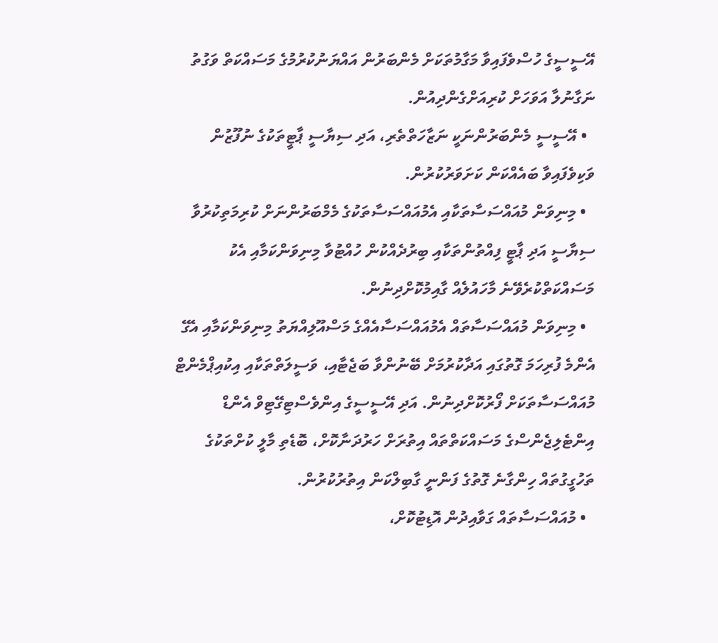އޭސީސީގެ ހުސްވެފައިވާ މަގާމުތަކަށް މެންބަރުން އައްޔަނުކުރުމުގެ މަސައްކަތް ވަގުތު ނަގާނުލާ އަވަހަށް ކުރިއަށްގެންދިއުން.
  • އޭސީސީ މެންބަރުންނަކީ ނަޒާހަތްތެރި، އަދި ސިޔާސީ ޕާޓީތަކުގެ ނުފޫޒުން ވަކިވެފައިވާ ބައެއްކަން ކަށަވަރުކުރުން.
  • މިނިވަން މުއައްސަސާތަކާއި އެމުއައްސަސާތަކުގެ މެމްބަރުންނަށް ކުރިމަތިކުރުވާ ސިޔާސީ އަދި ޕާޓީ ފިއްތުންތަކާއި ބިރުދެއްކުން ހުއްޓުވާ މިނިވަންކަމާއި އެކު މަސައްކަތްކުރެވޭނެ މާހައުލެއް ގާއިމުކޮށްދިނުން.
  • މިނިވަން މުއައްސަސާތައް އެމުއައްސަސާއެއްގެ މަސްއޫލިއްޔަތު މިނިވަންކަމާއި އެގޭ އެންމެ ފުރިހަމަ ގޮތުގައި އަދާކުރުމަށް ބޭނުންވާ ބަޖެޓާއި، ވަސީލަތްތަކާއި އިކުއިޕްމެންޓް މުއައްސަސާތަކަށް ފޯރުކޮށްދިނުން. އަދި އޭސީސީގެ އިންވެސްޓިގޭޓިވް އެންޑް އިންޓެލިޖެންސްގެ މަސައްކަތްތައް އިތުރަށް ހަރުދަނާކޮށް، ބޮޑެތި މާލީ ކުށްތަކުގެ ތަހުގީގުތައް ހިންގާނެ ގޮތުގެ ފަންނީ ގާބިލްކަން އިތުރުކުރުން.
  • މުއައްސަސާތައް ގަވާއިދުން އޮޑިޓުކޮށް،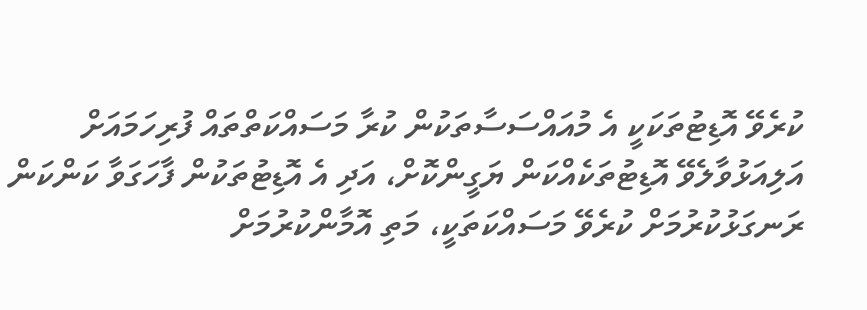ކުރެވޭ އޮޑިޓުތަކަކީ އެ މުއައްސަސާތަކުން ކުރާ މަސައްކަތްތައް ފުރިހަމައަށް އަލިއަޅުވާލެވޭ އޮޑިޓުތަކެއްކަން ޔަގީންކޮށް، އަދި އެ އޮޑިޓުތަކުން ފާހަގަވާ ކަންކަން ރަނގަޅުކުރުމަށް ކުރެވޭ މަސައްކަތަކީ، މަތި އޮމާންކުރުމަށް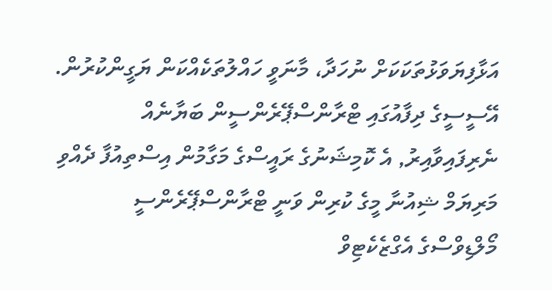އަޅާފިޔަވަޅުތަކަކަށް ނުހަދާ، މާނަވީ ހައްލުތަކެއްކަން ޔަގީންކުރުން.
އޭސީސީގެ ދިފާއުގައި ޓްރާންސްޕޭރެންސީން ބަޔާނެއް ނެރިފައިވާއިރު, އެ ކޮމިޝަނުގެ ރައީސްގެ މަގާމުން އިސްތިއުފާ ދެއްވި މަރިޔަމް ޝިއުނާ މީގެ ކުރިން ވަނީ ޓްރާންސްޕޭރެންސީ މޯލްޑިވްސްގެ އެގްޒެކެޓިވް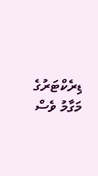ޑިރެކްޓަރުގެ މަގާމު ވެސް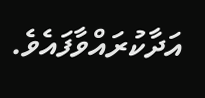އަދާކުރައްވާފައެވެ.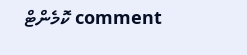comment ކޮމެންޓް